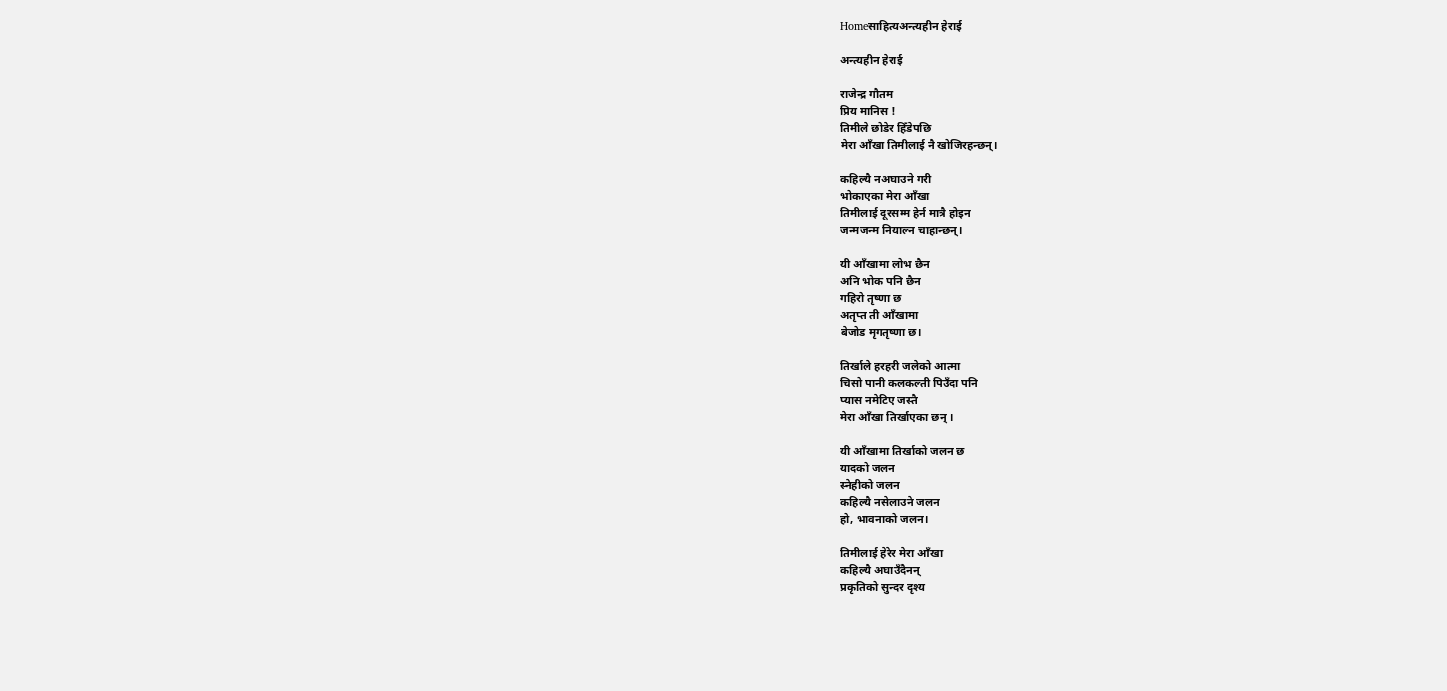Homeसाहित्यअन्त्यहीन हेराई

अन्त्यहीन हेराई

राजेन्द्र गौतम
प्रिय मानिस !
तिमीले छोडेर हिँडेपछि
मेरा आँखा तिमीलाई नै खोजिरहन्छन्।

कहिल्यै नअघाउने गरी
भोकाएका मेरा आँखा
तिमीलाई दूरसम्म हेर्न मात्रै होइन
जन्मजन्म नियाल्न चाहान्छन्।

यी आँखामा लोभ छैन
अनि भोक पनि छैन
गहिरो तृष्णा छ
अतृप्त ती आँखामा
बेजोड मृगतृष्णा छ।

तिर्खाले हरहरी जलेको आत्मा
चिसो पानी कलकल्ती पिउँदा पनि
प्यास नमेटिए जस्तै
मेरा आँखा तिर्खाएका छन् ।

यी आँखामा तिर्खाको जलन छ
यादको जलन
स्नेहीको जलन
कहिल्यै नसेलाउने जलन
हो, भावनाको जलन।

तिमीलाई हेरेर मेरा आँखा
कहिल्यै अघाउँदैनन्
प्रकृतिको सुन्दर दृश्य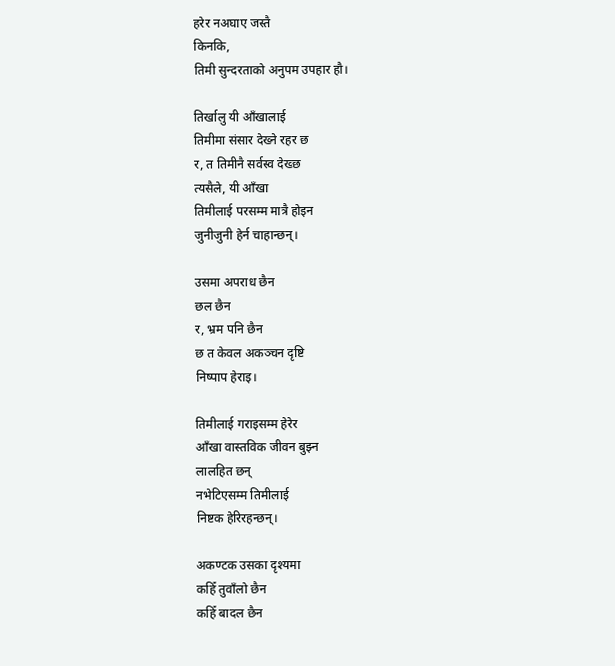हरेर नअघाए जस्तै
किनकि,
तिमी सुन्दरताको अनुपम उपहार हौ।

तिर्खालु यी आँखालाई
तिमीमा संसार देख्ने रहर छ
र, त तिमीनै सर्वस्व देख्छ
त्यसैले, यी आँखा
तिमीलाई परसम्म मात्रै होइन
जुनीजुनी हेर्न चाहान्छन्।

उसमा अपराध छैन
छल छैन
र, भ्रम पनि छैन
छ त केवल अकञ्चन दृष्टि
निष्पाप हेराइ।

तिमीलाई गराइसम्म हेरेर
आँखा वास्तविक जीवन बुझ्न
लालहित छन्
नभेटिएसम्म तिमीलाई
निष्टक हेरिरहन्छन्।

अकण्टक उसका दृश्यमा
कहिँ तुवाँलो छैन
कहिँ बादल छैन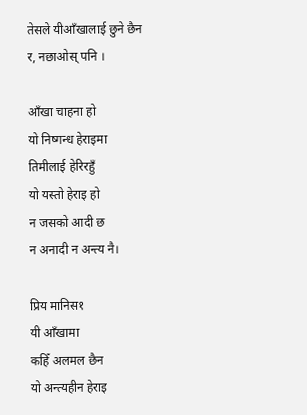तेसले यीआँखालाई छुने छैन
र, नछाओस् पनि ।

आँखा चाहना हो
यो निष्गन्ध हेराइमा
तिमीलाई हेरिरहुँ
यो यस्तो हेराइ हो
न जसको आदी छ
न अनादी न अन्त्य नै।

प्रिय मानिस१
यी आँखामा
कहिँ अलमल छैन
यो अन्त्यहीन हेराइ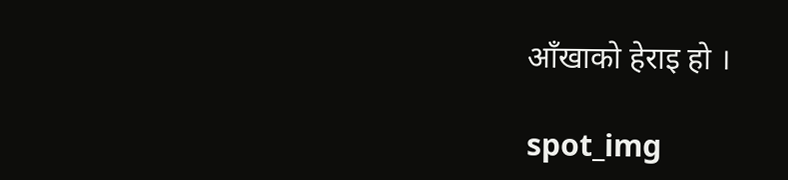आँखाको हेराइ हो ।

spot_img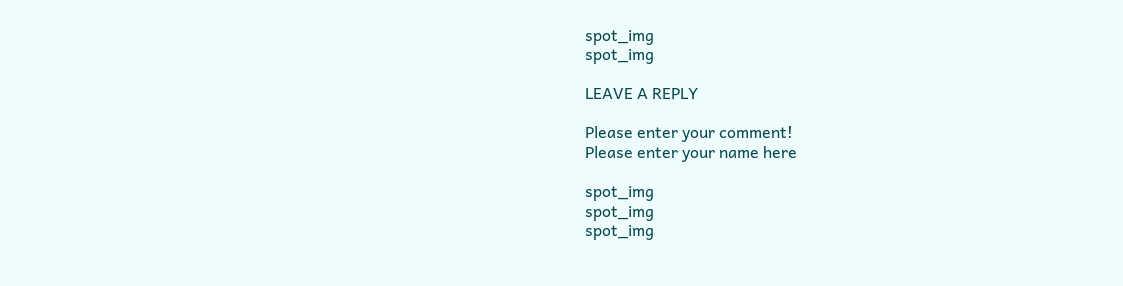spot_img
spot_img

LEAVE A REPLY

Please enter your comment!
Please enter your name here

spot_img
spot_img
spot_img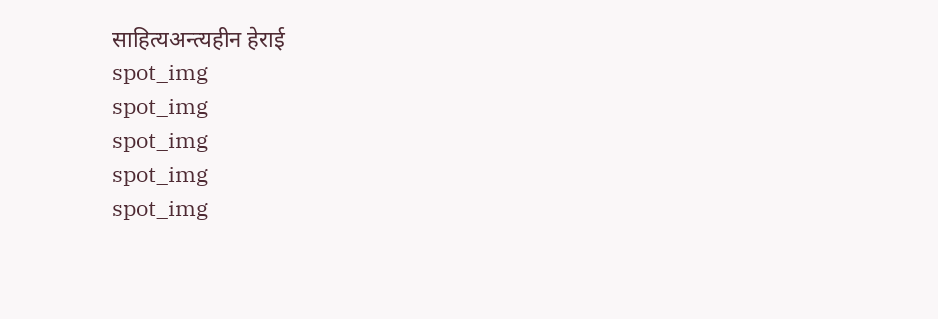साहित्यअन्त्यहीन हेराई
spot_img
spot_img
spot_img
spot_img
spot_img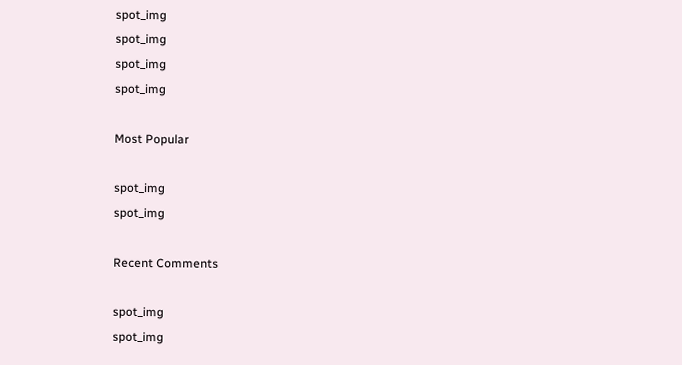spot_img
spot_img
spot_img
spot_img

Most Popular

spot_img
spot_img

Recent Comments

spot_img
spot_img